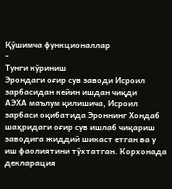Қўшимча функционаллар
-
Тунги кўриниш
Эрондаги оғир сув заводи Исроил зарбасидан кейин ишдан чиқди
АЭХА маълум қилишича, Исроил зарбаси оқибатида Эроннинг Хондаб шаҳридаги оғир сув ишлаб чиқариш заводига жиддий шикаст етган ва у иш фаолиятини тўхтатган. Корхонада декларация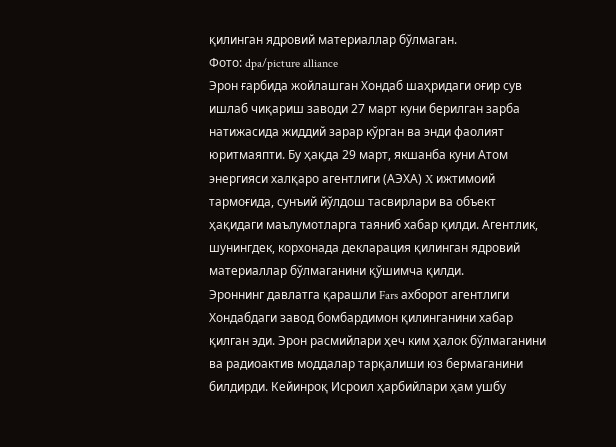қилинган ядровий материаллар бўлмаган.
Фото: dpa/picture alliance
Эрон ғарбида жойлашган Хондаб шаҳридаги оғир сув ишлаб чиқариш заводи 27 март куни берилган зарба натижасида жиддий зарар кўрган ва энди фаолият юритмаяпти. Бу ҳақда 29 март, якшанба куни Атом энергияси халқаро агентлиги (АЭХА) X ижтимоий тармоғида, сунъий йўлдош тасвирлари ва объект ҳақидаги маълумотларга таяниб хабар қилди. Агентлик, шунингдек, корхонада декларация қилинган ядровий материаллар бўлмаганини қўшимча қилди.
Эроннинг давлатга қарашли Fars ахборот агентлиги Хондабдаги завод бомбардимон қилинганини хабар қилган эди. Эрон расмийлари ҳеч ким ҳалок бўлмаганини ва радиоактив моддалар тарқалиши юз бермаганини билдирди. Кейинроқ Исроил ҳарбийлари ҳам ушбу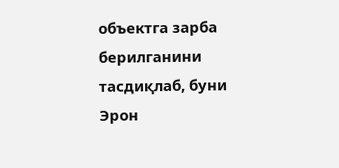объектга зарба берилганини тасдиқлаб, буни Эрон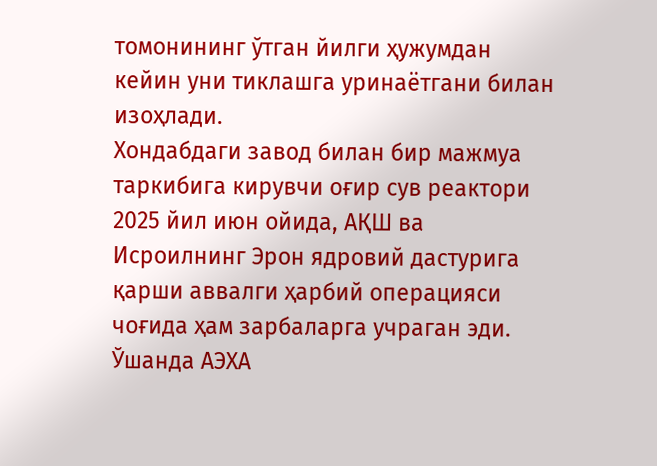томонининг ўтган йилги ҳужумдан кейин уни тиклашга уринаётгани билан изоҳлади.
Хондабдаги завод билан бир мажмуа таркибига кирувчи оғир сув реактори 2025 йил июн ойида, АҚШ ва Исроилнинг Эрон ядровий дастурига қарши аввалги ҳарбий операцияси чоғида ҳам зарбаларга учраган эди. Ўшанда АЭХА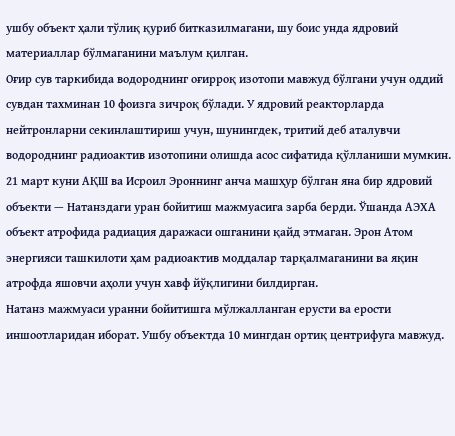ушбу объект ҳали тўлиқ қуриб битказилмагани, шу боис унда ядровий материаллар бўлмаганини маълум қилган.
Оғир сув таркибида водороднинг оғирроқ изотопи мавжуд бўлгани учун оддий сувдан тахминан 10 фоизга зичроқ бўлади. У ядровий реакторларда нейтронларни секинлаштириш учун, шунингдек, тритий деб аталувчи водороднинг радиоактив изотопини олишда асос сифатида қўлланиши мумкин.
21 март куни АҚШ ва Исроил Эроннинг анча машҳур бўлган яна бир ядровий объекти — Натанздаги уран бойитиш мажмуасига зарба берди. Ўшанда АЭХА объект атрофида радиация даражаси ошганини қайд этмаган. Эрон Атом энергияси ташкилоти ҳам радиоактив моддалар тарқалмаганини ва яқин атрофда яшовчи аҳоли учун хавф йўқлигини билдирган.
Натанз мажмуаси уранни бойитишга мўлжалланган ерусти ва ерости иншоотларидан иборат. Ушбу объектда 10 мингдан ортиқ центрифуга мавжуд.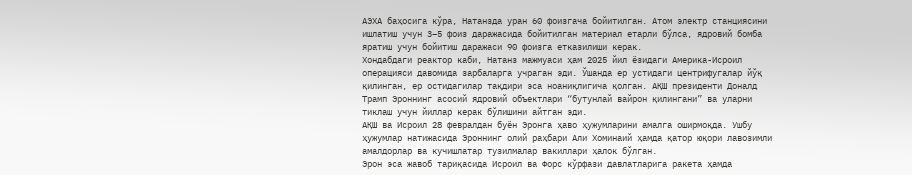АЭХА баҳосига кўра, Натанзда уран 60 фоизгача бойитилган. Атом электр станциясини ишлатиш учун 3–5 фоиз даражасида бойитилган материал етарли бўлса, ядровий бомба яратиш учун бойитиш даражаси 90 фоизга етказилиши керак.
Хондабдаги реактор каби, Натанз мажмуаси ҳам 2025 йил ёзидаги Америка-Исроил операцияси давомида зарбаларга учраган эди. Ўшанда ер устидаги центрифугалар йўқ қилинган, ер остидагилар тақдири эса ноаниқлигича қолган. АҚШ президенти Доналд Трамп Эроннинг асосий ядровий объектлари “бутунлай вайрон қилингани” ва уларни тиклаш учун йиллар керак бўлишини айтган эди.
АҚШ ва Исроил 28 февралдан буён Эронга ҳаво ҳужумларини амалга оширмоқда. Ушбу ҳужумлар натижасида Эроннинг олий раҳбари Али Хоминаий ҳамда қатор юқори лавозимли амалдорлар ва кучишлатар тузилмалар вакиллари ҳалок бўлган.
Эрон эса жавоб тариқасида Исроил ва Форс кўрфази давлатларига ракета ҳамда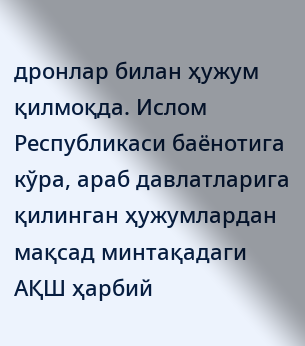дронлар билан ҳужум қилмоқда. Ислом Республикаси баёнотига кўра, араб давлатларига қилинган ҳужумлардан мақсад минтақадаги АҚШ ҳарбий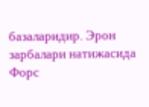базаларидир. Эрон зарбалари натижасида Форс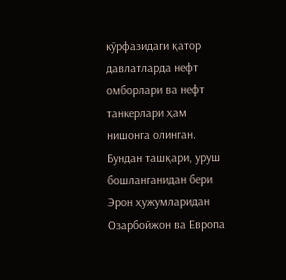кўрфазидаги қатор давлатларда нефт омборлари ва нефт танкерлари ҳам нишонга олинган.
Бундан ташқари, уруш бошланганидан бери Эрон ҳужумларидан Озарбойжон ва Европа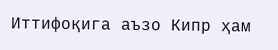Иттифоқига аъзо Кипр ҳам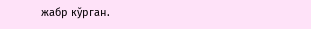жабр кўрган.